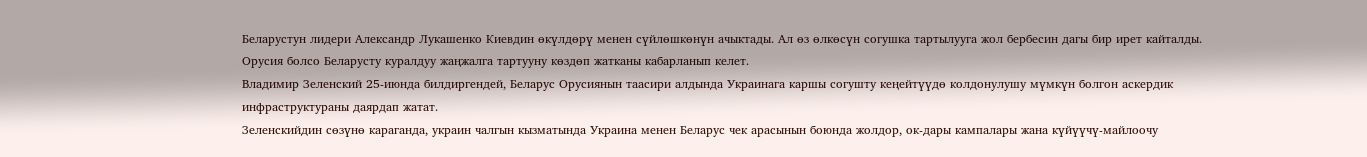Беларустун лидери Александр Лукашенко Киевдин өкүлдөрү менен сүйлөшкөнүн ачыктады. Ал өз өлкөсүн согушка тартылууга жол бербесин дагы бир ирет кайталды. Орусия болсо Беларусту куралдуу жаңжалга тартууну көздөп жатканы кабарланып келет.
Владимир Зеленский 25-июнда билдиргендей, Беларус Орусиянын таасири алдында Украинага каршы согушту кеңейтүүдө колдонулушу мүмкүн болгон аскердик инфраструктураны даярдап жатат.
Зеленскийдин сөзүнө караганда, украин чалгын кызматында Украина менен Беларус чек арасынын боюнда жолдор, ок-дары кампалары жана күйүүчү-майлоочу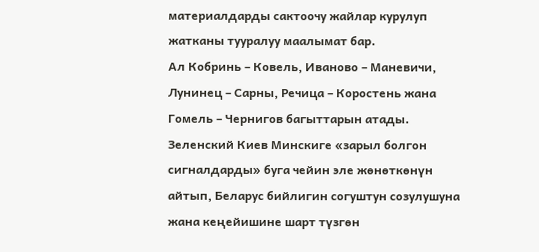материалдарды сактоочу жайлар курулуп жатканы тууралуу маалымат бар.
Ал Кобринь – Ковель, Иваново – Маневичи, Лунинец – Сарны, Речица – Коростень жана Гомель – Чернигов багыттарын атады.
Зеленский Киев Минскиге «зарыл болгон сигналдарды» буга чейин эле жөнөткөнүн айтып, Беларус бийлигин согуштун созулушуна жана кеңейишине шарт түзгөн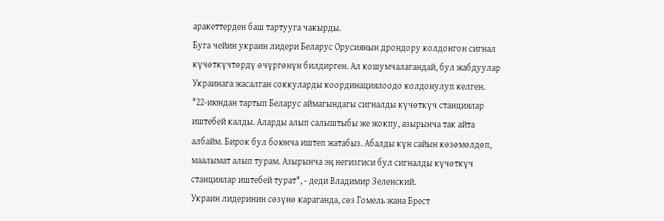аракеттерден баш тартууга чакырды.
Буга чейин украин лидери Беларус Орусиянын дрондору колдонгон сигнал күчөткүчтөрдү өчүргөнүн билдирген. Ал кошумчалагандай, бул жабдуулар Украинага жасалган соккуларды координациялоодо колдонулуп келген.
"22-июндан тартып Беларус аймагындагы сигналды күчөткүч станциялар иштебей калды. Аларды алып салыштыбы же жокпу, азырынча так айта албайм. Бирок бул боюнча иштеп жатабыз. Абалды күн сайын көзөмөлдөп, маалымат алып турам. Азырынча эң негизгиси бул сигналды күчөткүч станциялар иштебей турат", - деди Владимир Зеленский.
Украин лидеринин сөзүнө караганда, сөз Гомель жана Брест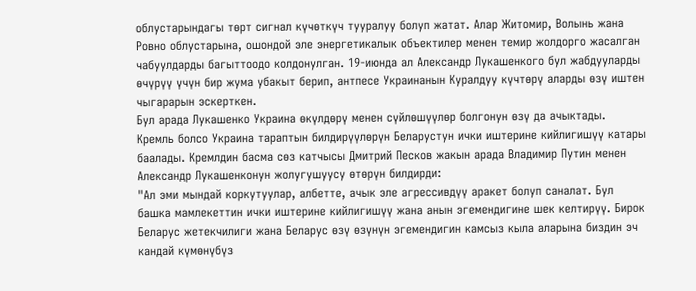облустарындагы төрт сигнал күчөткүч тууралуу болуп жатат. Алар Житомир, Волынь жана Ровно облустарына, ошондой эле энергетикалык объектилер менен темир жолдорго жасалган чабуулдарды багыттоодо колдонулган. 19-июнда ал Александр Лукашенкого бул жабдууларды өчүрүү үчүн бир жума убакыт берип, антпесе Украинанын Куралдуу күчтөрү аларды өзү иштен чыгарарын эскерткен.
Бул арада Лукашенко Украина өкүлдөрү менен сүйлөшүүлөр болгонун өзү да ачыктады.
Кремль болсо Украина тараптын билдирүүлөрүн Беларустун ички иштерине кийлигишүү катары баалады. Кремлдин басма сөз катчысы Дмитрий Песков жакын арада Владимир Путин менен Александр Лукашенконун жолугушуусу өтөрүн билдирди:
"Ал эми мындай коркутуулар, албетте, ачык эле агрессивдүү аракет болуп саналат. Бул башка мамлекеттин ички иштерине кийлигишүү жана анын эгемендигине шек келтирүү. Бирок Беларус жетекчилиги жана Беларус өзү өзүнүн эгемендигин камсыз кыла аларына биздин эч кандай күмөнүбүз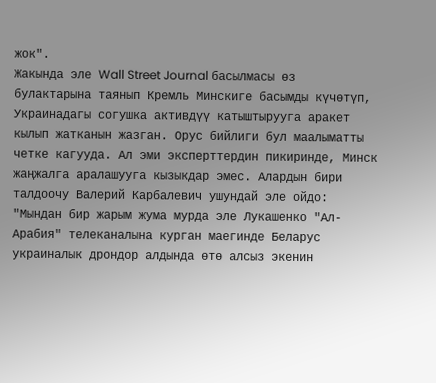жок".
Жакында эле Wall Street Journal басылмасы өз булактарына таянып Кремль Минскиге басымды күчөтүп, Украинадагы согушка активдүү катыштырууга аракет кылып жатканын жазган. Орус бийлиги бул маалыматты четке кагууда. Ал эми эксперттердин пикиринде, Минск жаңжалга аралашууга кызыкдар эмес. Алардын бири талдоочу Валерий Карбалевич ушундай эле ойдо:
"Мындан бир жарым жума мурда эле Лукашенко "Ал-Арабия" телеканалына курган маегинде Беларус украиналык дрондор алдында өтө алсыз экенин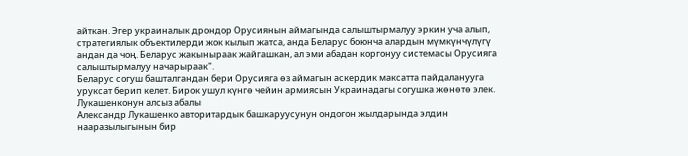айткан. Эгер украиналык дрондор Орусиянын аймагында салыштырмалуу эркин уча алып, стратегиялык объектилерди жок кылып жатса, анда Беларус боюнча алардын мүмкүнчүлүгү андан да чоң. Беларус жакыныраак жайгашкан, ал эми абадан коргонуу системасы Орусияга салыштырмалуу начарыраак".
Беларус согуш башталгандан бери Орусияга өз аймагын аскердик максатта пайдаланууга уруксат берип келет. Бирок ушул күнгө чейин армиясын Украинадагы согушка жөнөтө элек.
Лукашенконун алсыз абалы
Александр Лукашенко авторитардык башкаруусунун ондогон жылдарында элдин нааразылыгынын бир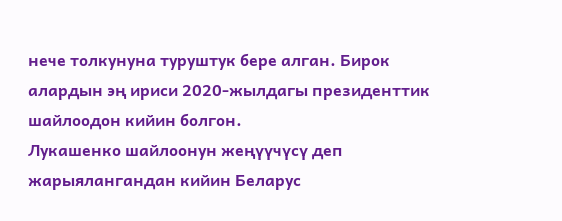нече толкунуна туруштук бере алган. Бирок алардын эң ириси 2020-жылдагы президенттик шайлоодон кийин болгон.
Лукашенко шайлоонун жеңүүчүсү деп жарыялангандан кийин Беларус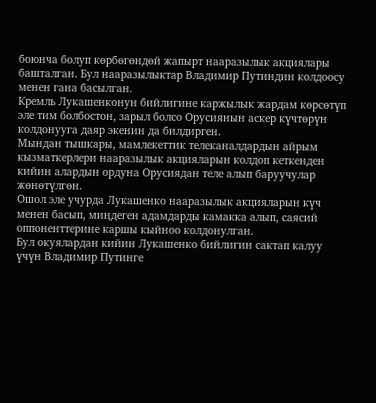боюнча болуп көрбөгөндөй жапырт нааразылык акциялары башталган. Бул нааразылыктар Владимир Путиндин колдоосу менен гана басылган.
Кремль Лукашенконун бийлигине каржылык жардам көрсөтүп эле тим болбостон, зарыл болсо Орусиянын аскер күчтөрүн колдонууга даяр экенин да билдирген.
Мындан тышкары, мамлекеттик телеканалдардын айрым кызматкерлери нааразылык акцияларын колдоп кеткенден кийин алардын ордуна Орусиядан теле алып баруучулар жөнөтүлгөн.
Ошол эле учурда Лукашенко нааразылык акцияларын күч менен басып, миңдеген адамдарды камакка алып, саясий оппоненттерине каршы кыйноо колдонулган.
Бул окуялардан кийин Лукашенко бийлигин сактап калуу үчүн Владимир Путинге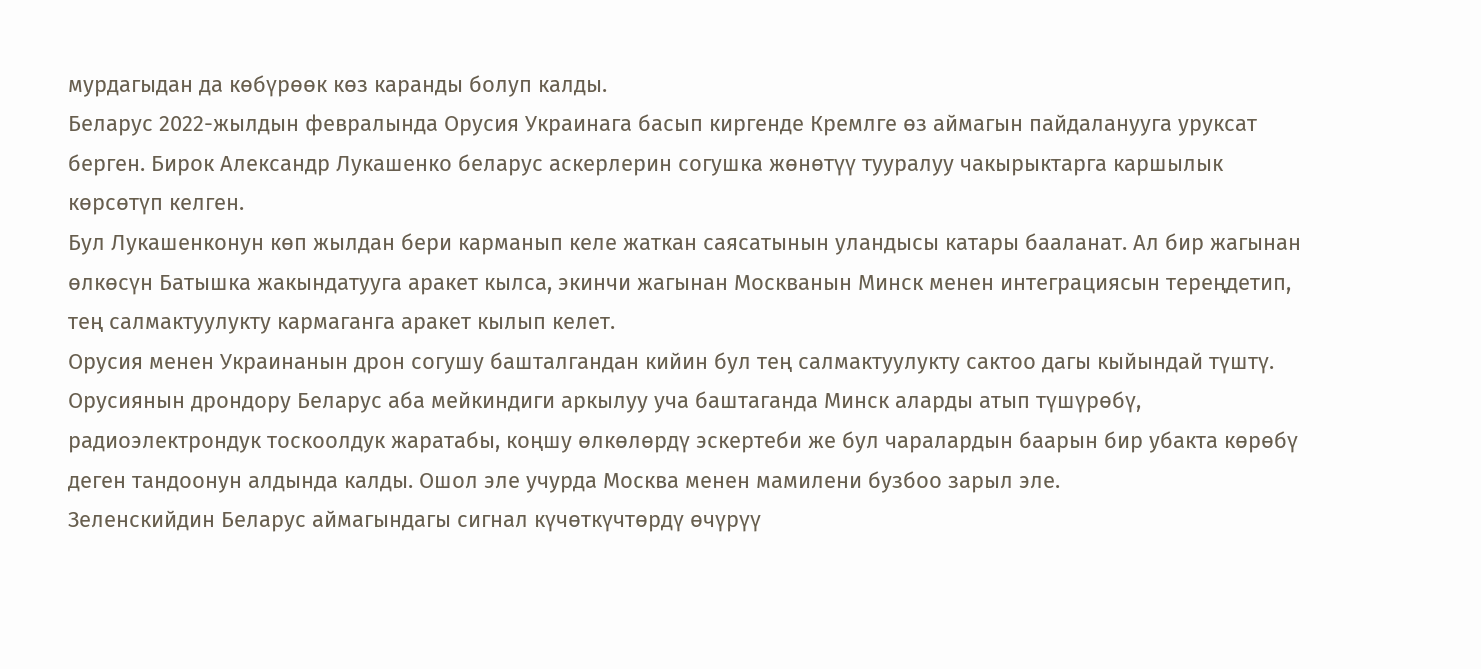мурдагыдан да көбүрөөк көз каранды болуп калды.
Беларус 2022-жылдын февралында Орусия Украинага басып киргенде Кремлге өз аймагын пайдаланууга уруксат берген. Бирок Александр Лукашенко беларус аскерлерин согушка жөнөтүү тууралуу чакырыктарга каршылык көрсөтүп келген.
Бул Лукашенконун көп жылдан бери карманып келе жаткан саясатынын уландысы катары бааланат. Ал бир жагынан өлкөсүн Батышка жакындатууга аракет кылса, экинчи жагынан Москванын Минск менен интеграциясын тереңдетип, тең салмактуулукту кармаганга аракет кылып келет.
Орусия менен Украинанын дрон согушу башталгандан кийин бул тең салмактуулукту сактоо дагы кыйындай түштү. Орусиянын дрондору Беларус аба мейкиндиги аркылуу уча баштаганда Минск аларды атып түшүрөбү, радиоэлектрондук тоскоолдук жаратабы, коңшу өлкөлөрдү эскертеби же бул чаралардын баарын бир убакта көрөбү деген тандоонун алдында калды. Ошол эле учурда Москва менен мамилени бузбоо зарыл эле.
Зеленскийдин Беларус аймагындагы сигнал күчөткүчтөрдү өчүрүү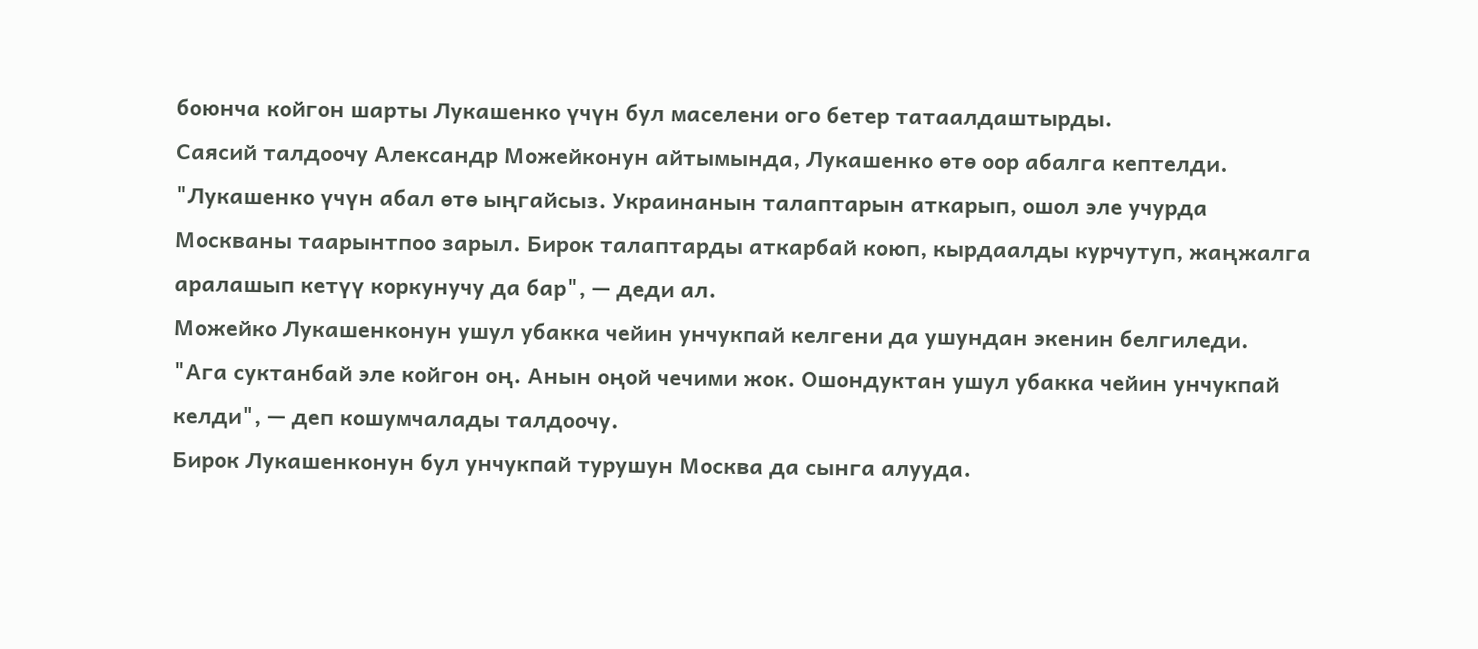боюнча койгон шарты Лукашенко үчүн бул маселени ого бетер татаалдаштырды.
Саясий талдоочу Александр Можейконун айтымында, Лукашенко өтө оор абалга кептелди.
"Лукашенко үчүн абал өтө ыңгайсыз. Украинанын талаптарын аткарып, ошол эле учурда Москваны таарынтпоо зарыл. Бирок талаптарды аткарбай коюп, кырдаалды курчутуп, жаңжалга аралашып кетүү коркунучу да бар", — деди ал.
Можейко Лукашенконун ушул убакка чейин унчукпай келгени да ушундан экенин белгиледи.
"Ага суктанбай эле койгон оң. Анын оңой чечими жок. Ошондуктан ушул убакка чейин унчукпай келди", — деп кошумчалады талдоочу.
Бирок Лукашенконун бул унчукпай турушун Москва да сынга алууда.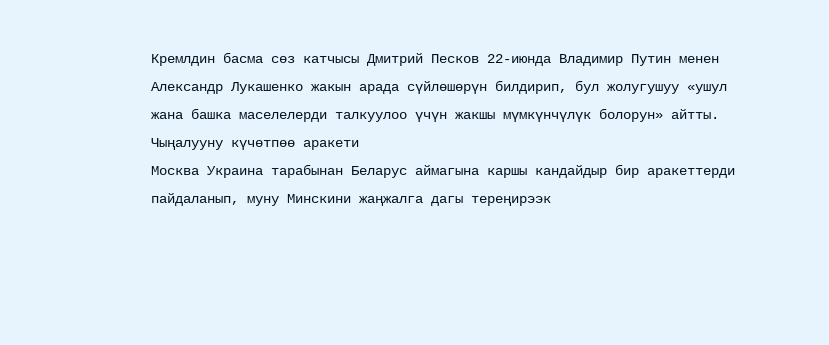Кремлдин басма сөз катчысы Дмитрий Песков 22-июнда Владимир Путин менен Александр Лукашенко жакын арада сүйлөшөрүн билдирип, бул жолугушуу «ушул жана башка маселелерди талкуулоо үчүн жакшы мүмкүнчүлүк болорун» айтты.
Чыңалууну күчөтпөө аракети
Москва Украина тарабынан Беларус аймагына каршы кандайдыр бир аракеттерди пайдаланып, муну Минскини жаңжалга дагы тереңирээк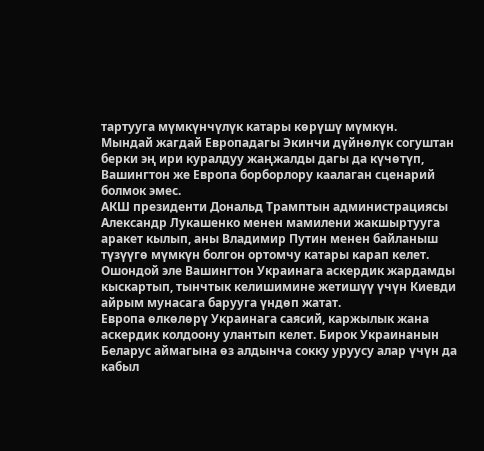тартууга мүмкүнчүлүк катары көрүшү мүмкүн.
Мындай жагдай Европадагы Экинчи дүйнөлүк согуштан берки эң ири куралдуу жаңжалды дагы да күчөтүп, Вашингтон же Европа борборлору каалаган сценарий болмок эмес.
АКШ президенти Дональд Трамптын администрациясы Александр Лукашенко менен мамилени жакшыртууга аракет кылып, аны Владимир Путин менен байланыш түзүүгө мүмкүн болгон ортомчу катары карап келет. Ошондой эле Вашингтон Украинага аскердик жардамды кыскартып, тынчтык келишимине жетишүү үчүн Киевди айрым мунасага барууга үндөп жатат.
Европа өлкөлөрү Украинага саясий, каржылык жана аскердик колдоону улантып келет. Бирок Украинанын Беларус аймагына өз алдынча сокку уруусу алар үчүн да кабыл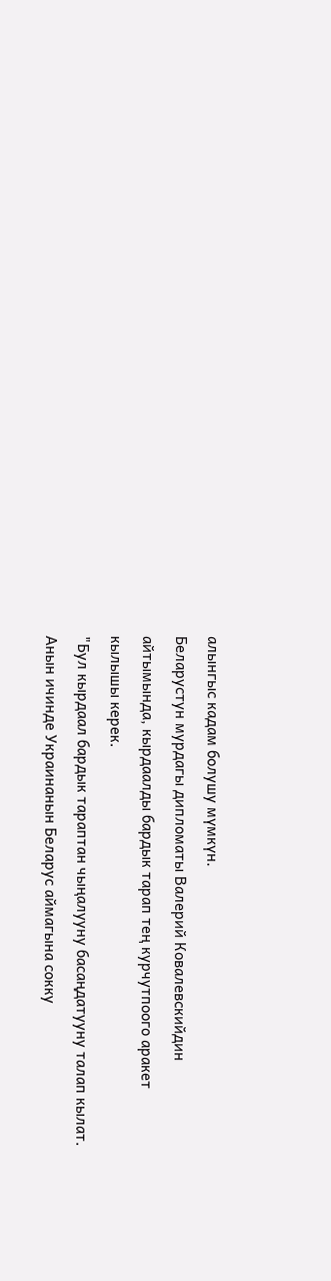алынгыс кадам болушу мүмкүн.
Беларустун мурдагы дипломаты Валерий Ковалевскийдин айтымында, кырдаалды бардык тарап тең курчутпоого аракет кылышы керек.
"Бул кырдаал бардык тараптан чыңалууну басаңдатууну талап кылат. Анын ичинде Украинанын Беларус аймагына сокку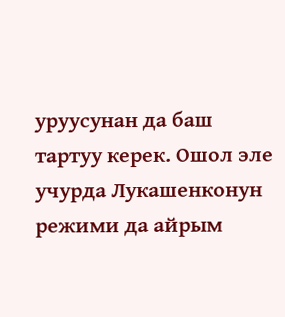уруусунан да баш тартуу керек. Ошол эле учурда Лукашенконун режими да айрым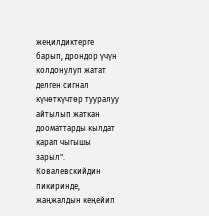жеңилдиктерге барып, дрондор үчүн колдонулуп жатат делген сигнал күчөткүчтөр тууралуу айтылып жаткан дооматтарды кылдат карап чыгышы зарыл".
Ковалевскийдин пикиринде, жаңжалдын кеңейип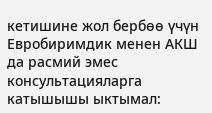кетишине жол бербөө үчүн Евробиримдик менен АКШ да расмий эмес консультацияларга катышышы ыктымал: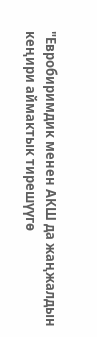"Евробиримдик менен АКШ да жаңжалдын кеңири аймактык тирешүүгө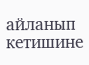айланып кетишине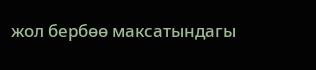жол бербөө максатындагы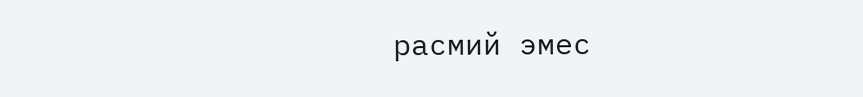расмий эмес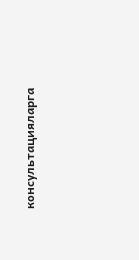консультацияларга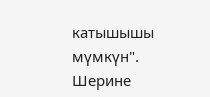катышышы мүмкүн".
Шерине